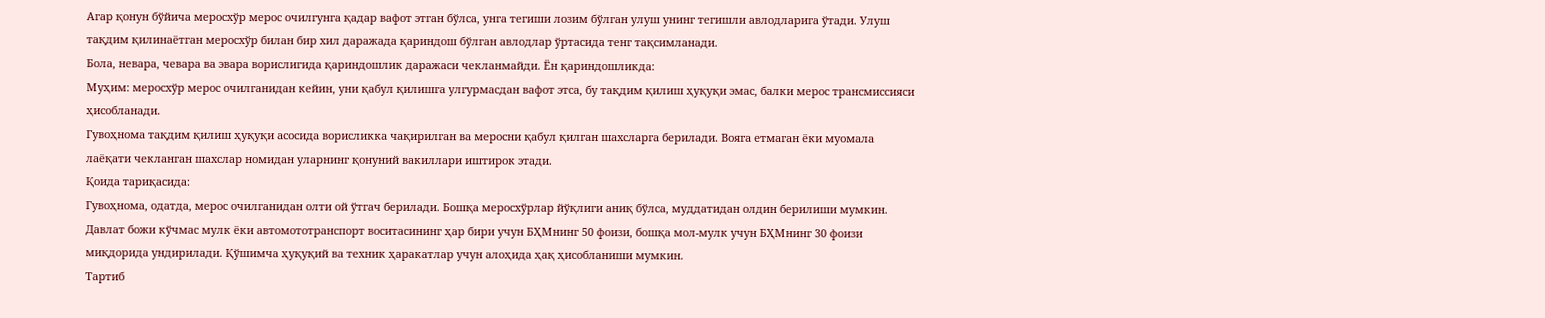Агар қонун бўйича меросхўр мерос очилгунга қадар вафот этган бўлса, унга тегиши лозим бўлган улуш унинг тегишли авлодларига ўтади. Улуш тақдим қилинаётган меросхўр билан бир хил даражада қариндош бўлган авлодлар ўртасида тенг тақсимланади.
Бола, невара, чевара ва эвара ворислигида қариндошлик даражаси чекланмайди. Ён қариндошликда:
Муҳим: меросхўр мерос очилганидан кейин, уни қабул қилишга улгурмасдан вафот этса, бу тақдим қилиш ҳуқуқи эмас, балки мерос трансмиссияси ҳисобланади.
Гувоҳнома тақдим қилиш ҳуқуқи асосида ворисликка чақирилган ва меросни қабул қилган шахсларга берилади. Вояга етмаган ёки муомала лаёқати чекланган шахслар номидан уларнинг қонуний вакиллари иштирок этади.
Қоида тариқасида:
Гувоҳнома, одатда, мерос очилганидан олти ой ўтгач берилади. Бошқа меросхўрлар йўқлиги аниқ бўлса, муддатидан олдин берилиши мумкин.
Давлат божи кўчмас мулк ёки автомототранспорт воситасининг ҳар бири учун БҲМнинг 50 фоизи, бошқа мол-мулк учун БҲМнинг 30 фоизи миқдорида ундирилади. Қўшимча ҳуқуқий ва техник ҳаракатлар учун алоҳида ҳақ ҳисобланиши мумкин.
Тартиб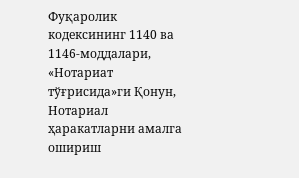Фуқаролик кодексининг 1140 ва 1146-моддалари, «Нотариат тўғрисида»ги Қонун, Нотариал ҳаракатларни амалга ошириш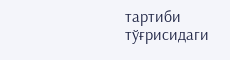тартиби тўғрисидаги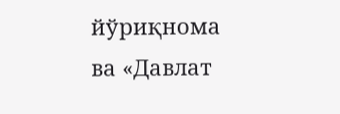йўриқнома ва «Давлат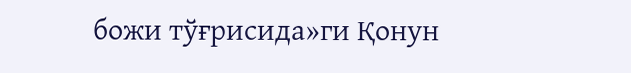божи тўғрисида»ги Қонун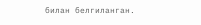билан белгиланган.